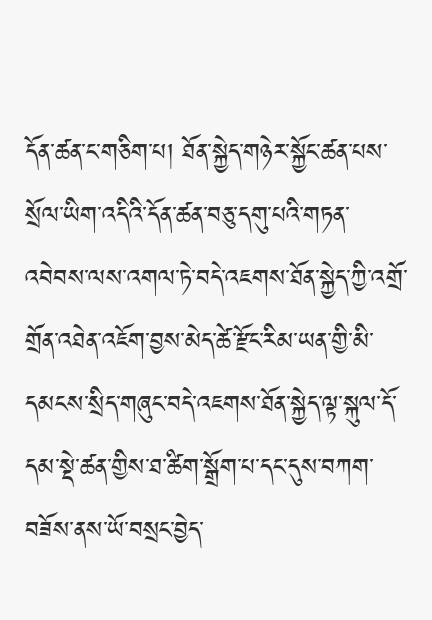དོན་ཚན་ང་གཅིག་པ། ཐོན་སྐྱེད་གཉེར་སྐྱོང་ཚན་པས་སྲོལ་ཡིག་འདིའི་དོན་ཚན་བཅུ་དགུ་པའི་གཏན་འབེབས་ལས་འགལ་ཏེ་བདེ་འཇགས་ཐོན་སྐྱེད་ཀྱི་འགྲོ་གྲོན་འཐེན་འཇོག་བྱས་མེད་ཚེ་རྫོང་རིམ་ཡན་གྱི་མི་དམངས་སྲིད་གཞུང་བདེ་འཇགས་ཐོན་སྐྱེད་ལྟ་སྐུལ་དོ་དམ་སྡེ་ཚན་གྱིས་ཐ་ཚིག་སྒྲོག་པ་དང་དུས་བཀག་བཟོས་ནས་ཡོ་བསྲང་བྱེད་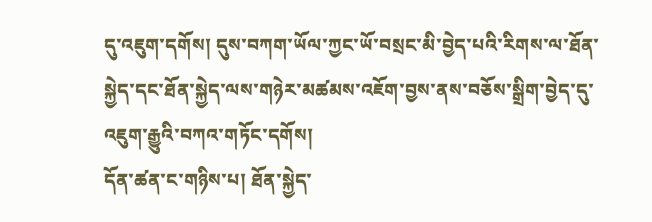དུ་འཇུག་དགོས། དུས་བཀག་ཡོལ་ཀྱང་ཡོ་བསྲང་མི་བྱེད་པའི་རིགས་ལ་ཐོན་སྐྱེད་དང་ཐོན་སྐྱེད་ལས་གཉེར་མཚམས་འཇོག་བྱས་ནས་བཅོས་སྒྲིག་བྱེད་དུ་འཇུག་རྒྱུའི་བཀའ་གཏོང་དགོས།
དོན་ཚན་ང་གཉིས་པ། ཐོན་སྐྱེད་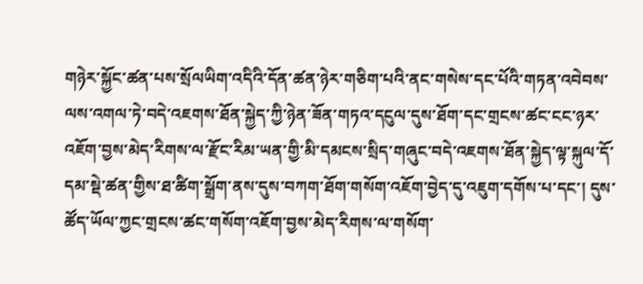གཉེར་སྐྱོང་ཚན་པས་སྲོལཡིག་འདིའི་དོན་ཚན་ཉེར་གཅིག་པའི་ནང་གསེས་དང་པོའི་གཏན་འབེབས་ལས་འགལ་ཏེ་བདེ་འཇགས་ཐོན་སྐྱེད་ཀྱི་ཉེན་ཟོན་གཏའ་དངུལ་དུས་ཐོག་དང་གྲངས་ཚང་ངང་ཉར་འཇོག་བྱས་མེད་རིགས་ལ་རྫོང་རིམ་ཡན་གྱི་མི་དམངས་སྲིད་གཞུང་བདེ་འཇགས་ཐོན་སྐྱེད་ལྟ་སྐུལ་དོ་དམ་སྡེ་ཚན་གྱིས་ཐ་ཚིག་སྒྲོག་ནས་དུས་བཀག་ཐོག་གསོག་འཇོག་བྱེད་དུ་འཇུག་དགོས་པ་དང་། དུས་ཚོད་ཡོལ་ཀྱང་གྲངས་ཚང་གསོག་འཇོག་བྱས་མེད་རིགས་ལ་གསོག་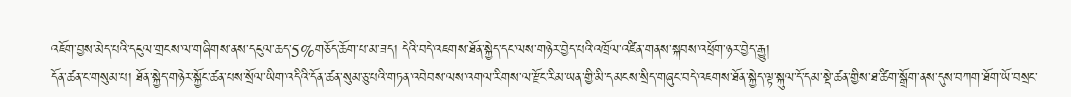འཇོག་བྱས་མེད་པའི་དངུལ་གྲངས་ལ་གཞིགས་ནས་དངུལ་ཆད་5%གཅོད་ཆོག་པ་མ་ཟད། དེའི་བདེ་འཇགས་ཐོན་སྐྱེད་དང་ལས་གཉེར་བྱེད་པའི་འཁྲོལ་འཛིན་གནས་སྐབས་འཕྲོག་ཉར་བྱེད་རྒྱུ།
དོན་ཚན་ང་གསུམ་པ། ཐོན་སྐྱེད་གཉེར་སྐྱོང་ཚན་པས་སྲོལ་ཡིག་འདིའི་དོན་ཚན་སུམ་ཅུ་པའི་གཏན་འབེབས་ལས་འགལ་རིགས་ལ་རྫོང་རིམ་ཡན་གྱི་མི་དམངས་སྲིད་གཞུང་བདེ་འཇགས་ཐོན་སྐྱེད་ལྟ་སྐུལ་དོ་དམ་སྡེ་ཚན་གྱིས་ཐ་ཚིག་སྒྲོག་ནས་དུས་བཀག་ཐོག་ཡོ་བསྲང་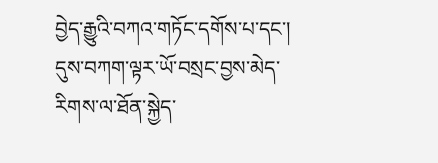བྱེད་རྒྱུའི་བཀའ་གཏོང་དགོས་པ་དང་། དུས་བཀག་ལྟར་ཡོ་བསྲང་བྱས་མེད་རིགས་ལ་ཐོན་སྐྱེད་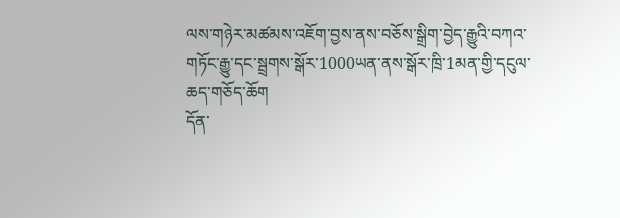ལས་གཉེར་མཚམས་འཇོག་བྱས་ནས་བཅོས་སྒྲིག་བྱེད་རྒྱུའི་བཀའ་གཏོང་རྒྱུ་དང་སྦྲགས་སྒོར་1000ཡན་ནས་སྒོར་ཁྲི་1མན་གྱི་དངུལ་ཆད་གཅོད་ཆོག
དོན་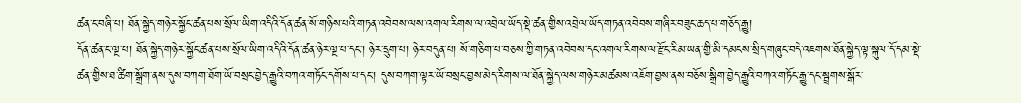ཚན་ང་བཞི་པ། ཐོན་སྐྱེད་གཉེར་སྐྱོང་ཚན་པས་སྲོལ་ཡིག་འདིའི་དོན་ཚན་སོ་གཉིས་པའི་གཏན་འབེབས་ལས་འགལ་རིགས་ལ་འབྲེལ་ཡོད་སྡེ་ཚན་གྱིས་འབྲེལ་ཡོད་གཏན་འབེབས་གཞིར་བཟུང་ཆད་པ་གཅོད་རྒྱུ།
དོན་ཚན་ང་ལྔ་པ། ཐོན་སྐྱེད་གཉེར་སྐྱོང་ཚན་པས་སྲོལ་ཡིག་འདིའི་དོན་ཚན་ཉེར་ལྔ་པ་དང་། ཉེར་དྲུག་པ། ཉེར་བདུན་པ། སོ་གཅིག་པ་བཅས་ཀྱི་གཏན་འབེབས་དང་འགལ་རིགས་ལ་རྫོང་རིམ་ཡན་གྱི་མི་དམངས་སྲིད་གཞུང་བདེ་འཇགས་ཐོན་སྐྱེད་ལྟ་སྐུལ་དོ་དམ་སྡེ་ཚན་གྱིས་ཐ་ཚིག་སྒྲོག་ནས་དུས་བཀག་ཐོག་ཡོ་བསྲང་བྱེད་རྒྱུའི་བཀའ་གཏོང་དགོས་པ་དང་། དུས་བཀག་ལྟར་ཡོ་བསྲང་བྱས་མེད་རིགས་ལ་ཐོན་སྐྱེད་ལས་གཉེར་མཚམས་འཇོག་བྱས་ནས་བཅོས་སྒྲིག་བྱེད་རྒྱུའི་བཀའ་གཏོང་རྒྱུ་དང་སྦྲགས་སྒོར་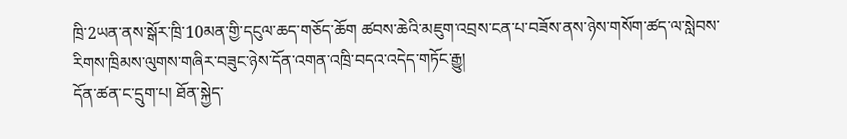ཁྲི་2ཡན་ནས་སྒོར་ཁྲི་10མན་གྱི་དངུལ་ཆད་གཅོད་ཆོག ཚབས་ཆེའི་མཇུག་འབྲས་ངན་པ་བཟོས་ནས་ཉེས་གསོག་ཚད་ལ་སླེབས་རིགས་ཁྲིམས་ལུགས་གཞིར་བཟུང་ཉེས་དོན་འགན་འཁྲི་བདའ་འདེད་གཏོང་རྒྱུ།
དོན་ཚན་ང་དྲུག་པ། ཐོན་སྐྱེད་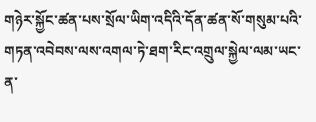གཉེར་སྐྱོང་ཚན་པས་སྲོལ་ཡིག་འདིའི་དོན་ཚན་སོ་གསུམ་པའི་གཏན་འབེབས་ལས་འགལ་ཏེ་ཐག་རིང་འགྲུལ་སྐྱེལ་ལམ་ཡང་ན་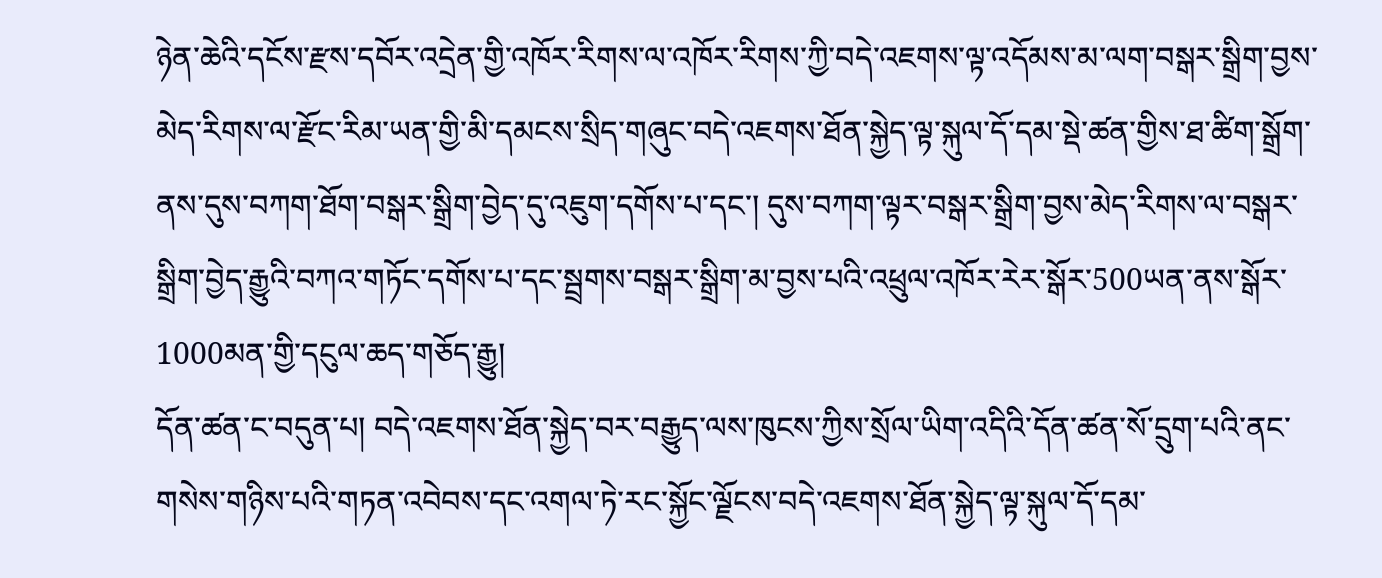ཉེན་ཆེའི་དངོས་རྫས་དབོར་འདྲེན་གྱི་འཁོར་རིགས་ལ་འཁོར་རིགས་ཀྱི་བདེ་འཇགས་ལྟ་འདོམས་མ་ལག་བསྒར་སྒྲིག་བྱས་མེད་རིགས་ལ་རྫོང་རིམ་ཡན་གྱི་མི་དམངས་སྲིད་གཞུང་བདེ་འཇགས་ཐོན་སྐྱེད་ལྟ་སྐུལ་དོ་དམ་སྡེ་ཚན་གྱིས་ཐ་ཚིག་སྒྲོག་ནས་དུས་བཀག་ཐོག་བསྒར་སྒྲིག་བྱེད་དུ་འཇུག་དགོས་པ་དང་། དུས་བཀག་ལྟར་བསྒར་སྒྲིག་བྱས་མེད་རིགས་ལ་བསྒར་སྒྲིག་བྱེད་རྒྱུའི་བཀའ་གཏོང་དགོས་པ་དང་སྦྲགས་བསྒར་སྒྲིག་མ་བྱས་པའི་འཕྲུལ་འཁོར་རེར་སྒོར་500ཡན་ནས་སྒོར་1000མན་གྱི་དངུལ་ཆད་གཅོད་རྒྱུ།
དོན་ཚན་ང་བདུན་པ། བདེ་འཇགས་ཐོན་སྐྱེད་བར་བརྒྱུད་ལས་ཁུངས་ཀྱིས་སྲོལ་ཡིག་འདིའི་དོན་ཚན་སོ་དྲུག་པའི་ནང་གསེས་གཉིས་པའི་གཏན་འབེབས་དང་འགལ་ཏེ་རང་སྐྱོང་ལྗོངས་བདེ་འཇགས་ཐོན་སྐྱེད་ལྟ་སྐུལ་དོ་དམ་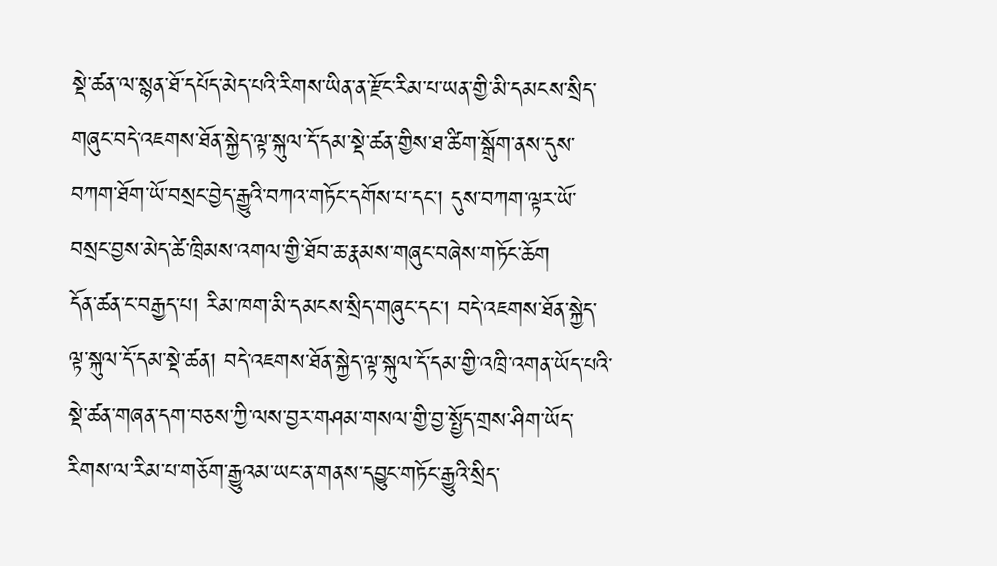སྡེ་ཚན་ལ་སྙན་ཐོ་དཔོད་མེད་པའི་རིགས་ཡིན་ན་རྫོང་རིམ་པ་ཡན་གྱི་མི་དམངས་སྲིད་གཞུང་བདེ་འཇགས་ཐོན་སྐྱེད་ལྟ་སྐུལ་དོ་དམ་སྡེ་ཚན་གྱིས་ཐ་ཚིག་སྒྲོག་ནས་དུས་བཀག་ཐོག་ཡོ་བསྲང་བྱེད་རྒྱུའི་བཀའ་གཏོང་དགོས་པ་དང་། དུས་བཀག་ལྟར་ཡོ་བསྲང་བྱས་མེད་ཚེ་ཁྲིམས་འགལ་གྱི་ཐོབ་ཆ་རྣམས་གཞུང་བཞེས་གཏོང་ཆོག
དོན་ཚན་ང་བརྒྱད་པ། རིམ་ཁག་མི་དམངས་སྲིད་གཞུང་དང་། བདེ་འཇགས་ཐོན་སྐྱེད་ལྟ་སྐུལ་དོ་དམ་སྡེ་ཚན། བདེ་འཇགས་ཐོན་སྐྱེད་ལྟ་སྐུལ་དོ་དམ་གྱི་འཁྲི་འགན་ཡོད་པའི་སྡེ་ཚན་གཞན་དག་བཅས་ཀྱི་ལས་བྱར་གཤམ་གསལ་གྱི་བྱ་སྤྱོད་གྲས་ཤིག་ཡོད་རིགས་ལ་རིམ་པ་གཅོག་རྒྱུའམ་ཡང་ན་གནས་དབྱུང་གཏོང་རྒྱུའི་སྲིད་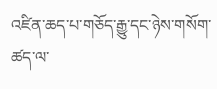འཛིན་ཆད་པ་གཅོད་རྒྱུ་དང་ཉེས་གསོག་ཚད་ལ་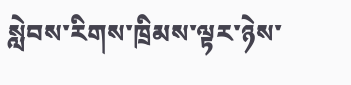སླེབས་རིགས་ཁྲིམས་ལྟར་ཉེས་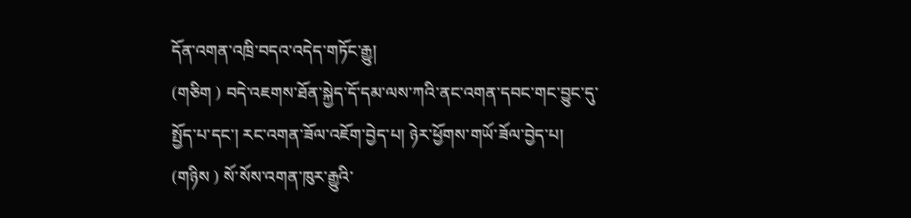དོན་འགན་འཁྲི་བདའ་འདེད་གཏོང་རྒྱུ།
(གཅིག ) བདེ་འཇགས་ཐོན་སྐྱེད་དོ་དམ་ལས་ཀའི་ནང་འགན་དབང་གང་བྱུང་དུ་སྤྱོད་པ་དང་། རང་འགན་ཟོལ་འཇོག་བྱེད་པ། ཉེར་ཕྱོགས་གཡོ་ཟོལ་བྱེད་པ།
(གཉིས ) སོ་སོས་འགན་ཁུར་རྒྱུའི་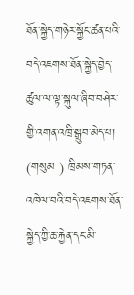ཐོན་སྐྱེད་གཉེར་སྐྱོང་ཚན་པའི་བདེ་འཇགས་ཐོན་སྐྱེད་བྱེད་ཚུལ་ལ་ལྟ་སྐུལ་ཞིབ་བཤེར་གྱི་འགན་འཁྲི་སྒྲུབ་མེད་པ།
(གསུམ ) ཁྲིམས་གཏན་འཁེལ་བའི་བདེ་འཇགས་ཐོན་སྐྱེད་ཀྱི་ཆ་རྐྱེན་དང་མི་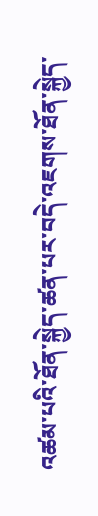འཚམ་པའི་ཐོན་སྐྱེད་ཚན་པར་བདེ་འཇགས་ཐོན་སྐྱེད་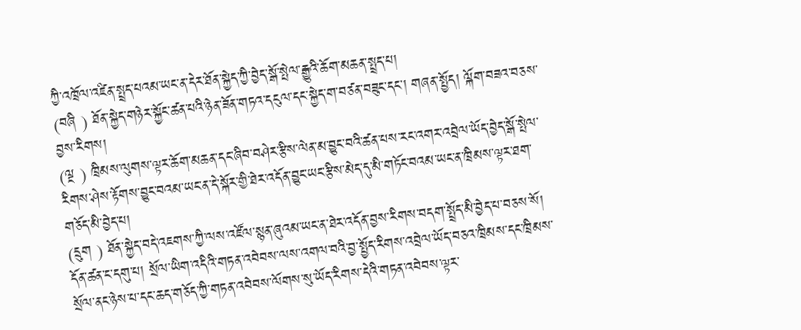ཀྱི་འཁྲོལ་འཛིན་སྤྲད་པའམ་ཡང་ན་དེར་ཐོན་སྐྱེད་ཀྱི་བྱེད་སྒོ་སྤེལ་རྒྱུའི་ཆོག་མཆན་སྤྲད་པ།
(བཞི ) ཐོན་སྐྱེད་གཉེར་སྐྱོང་ཚན་པའི་ཉེན་ཟོན་གཏའ་དངུལ་དང་སྐྱེད་ག་བཙན་བཟུང་དང་། གཞན་སྤྱོད། ལྐོག་བཟའ་བཅས་བྱས་རིགས།
(ལྔ ) ཁྲིམས་ལུགས་ལྟར་ཆོག་མཆན་དང་ཞིབ་བཤེར་རྩིས་ལེན་མ་བྱུང་བའི་ཚན་པས་རང་འགར་འབྲེལ་ཡོད་བྱེད་སྒོ་སྤེལ་རིགས་ཤེས་རྟོགས་བྱུང་བའམ་ཡང་ན་དེ་སྐོར་གྱི་ཐེར་འདོན་བྱུང་ཡང་རྩིས་མེད་དུ་མི་གཏོང་བའམ་ཡང་ན་ཁྲིམས་ལྟར་ཐག་གཅོད་མི་བྱེད་པ།
(དྲུག ) ཐོན་སྐྱེད་བདེ་འཇགས་ཀྱི་ལས་འཛོལ་སྙན་ཞུའམ་ཡང་ན་ཐེར་འདོན་བྱས་རིགས་བདག་སྤྲོད་མི་བྱེད་པ་བཅས་སོ།
དོན་ཚན་ང་དགུ་པ། སྲོལ་ཡིག་འདིའི་གཏན་འབེབས་ལས་འགལ་བའི་བྱ་སྤྱོད་རིགས་འབྲེལ་ཡོད་བཅའ་ཁྲིམས་དང་ཁྲིམས་སྲོལ་ནང་ཉེས་པ་དང་ཆད་གཅོད་ཀྱི་གཏན་འབེབས་ལོགས་སུ་ཡོད་རིགས་དེའི་གཏན་འབེབས་ལྟར་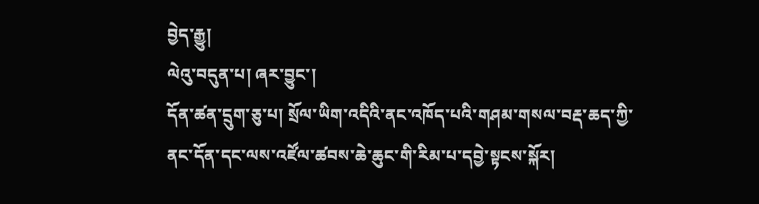བྱེད་རྒྱུ།
ལེའུ་བདུན་པ། ཞར་བྱུང་།
དོན་ཚན་དྲུག་ཅུ་པ། སྲོལ་ཡིག་འདིའི་ནང་འཁོད་པའི་གཤམ་གསལ་བརྡ་ཆད་ཀྱི་ནང་དོན་དང་ལས་འཛོལ་ཚབས་ཆེ་ཆུང་གི་རིམ་པ་དབྱེ་སྟངས་སྐོར།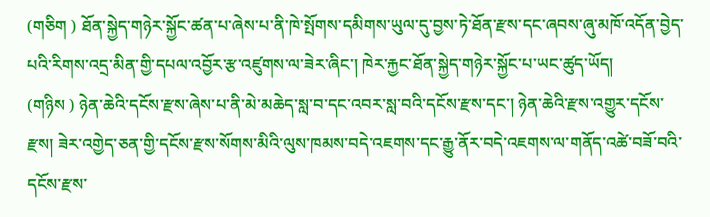(གཅིག ) ཐོན་སྐྱེད་གཉེར་སྐྱོང་ཚན་པ་ཞེས་པ་ནི་ཁེ་སྤོགས་དམིགས་ཡུལ་དུ་བྱས་ཏེ་ཐོན་རྫས་དང་ཞབས་ཞུ་མཁོ་འདོན་བྱེད་པའི་རིགས་འདྲ་མིན་གྱི་དཔལ་འབྱོར་རྩ་འཛུགས་ལ་ཟེར་ཞིང་། ཁེར་རྐྱང་ཐོན་སྐྱེད་གཉེར་སྐྱོང་པ་ཡང་ཚུད་ཡོད།
(གཉིས ) ཉེན་ཆེའི་དངོས་རྫས་ཞེས་པ་ནི་མེ་མཆེད་སླ་བ་དང་འབར་སླ་བའི་དངོས་རྫས་དང་། ཉེན་ཆེའི་རྫས་འགྱུར་དངོས་རྫས། ཟེར་འགྱེད་ཅན་གྱི་དངོས་རྫས་སོགས་མིའི་ལུས་ཁམས་བདེ་འཇགས་དང་རྒྱུ་ནོར་བདེ་འཇགས་ལ་གནོད་འཚེ་བཟོ་བའི་དངོས་རྫས་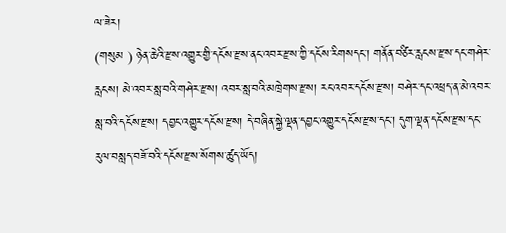ལ་ཟེར།
(གསུམ ) ཉེན་ཆེའི་རྫས་འགྱུར་གྱི་དངོས་རྫས་ནང་འབར་རྫས་ཀྱི་དངོས་རིགསདང་། གནོན་བཙིར་རླངས་རྫས་དང་གཤེར་རླངས། མེ་འབར་སླ་བའི་གཤེར་རྫས། འབར་སླ་བའི་མཁྲེགས་རྫས། རང་འབར་དངོས་རྫས། བཤེར་དང་འཕྲད་ན་མེ་འབར་སླ་བའི་དངོས་རྫས། དབྱང་འགྱུར་དངོས་རྫས། དེ་བཞིན་སྐྱེ་ལྡན་དབྱང་འགྱུར་དངོས་རྫས་དང་། དུག་ལྡན་དངོས་རྫས་དང་རུལ་བསླད་བཟོ་བའི་དངོས་རྫས་སོགས་ཚུད་ཡོད།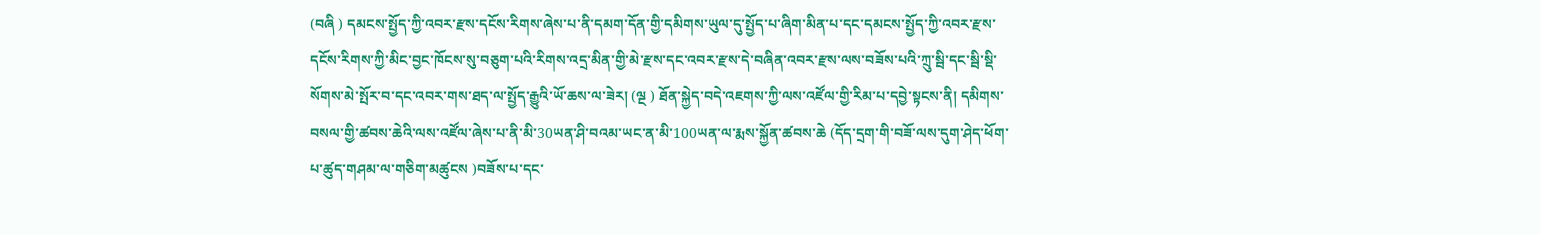(བཞི ) དམངས་སྤྱོད་ཀྱི་འབར་རྫས་དངོས་རིགས་ཞེས་པ་ནི་དམག་དོན་གྱི་དམིགས་ཡུལ་དུ་སྤྱོད་པ་ཞིག་མིན་པ་དང་དམངས་སྤྱོད་ཀྱི་འབར་རྫས་དངོས་རིགས་ཀྱི་མིང་བྱང་ཁོངས་སུ་བཅུག་པའི་རིགས་འདྲ་མིན་གྱི་མེ་རྫས་དང་འབར་རྫས་དེ་བཞིན་འབར་རྫས་ལས་བཟོས་པའི་ཀྲུ་སྦི་དང་སྦི་སྡི་སོགས་མེ་སྤོར་བ་དང་འབར་གས་ཐད་ལ་སྤྱོད་རྒྱུའི་ཡོ་ཆས་ལ་ཟེར། (ལྔ ) ཐོན་སྐྱེད་བདེ་འཇགས་ཀྱི་ལས་འཛོལ་གྱི་རིམ་པ་དབྱེ་སྟངས་ནི། དམིགས་བསལ་གྱི་ཚབས་ཆེའི་ལས་འཛོལ་ཞེས་པ་ནི་མི་30ཡན་ཤི་བའམ་ཡང་ན་མི་100ཡན་ལ་རྨས་སྐྱོན་ཚབས་ཆེ (དོད་དྲག་གི་བཟོ་ལས་དུག་ཤེད་ཕོག་པ་ཚུད་གཤམ་ལ་གཅིག་མཚུངས )བཟོས་པ་དང་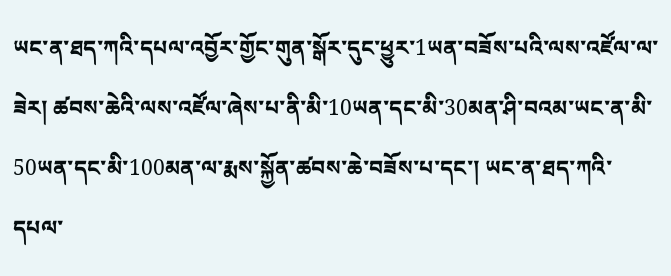ཡང་ན་ཐད་ཀའི་དཔལ་འབྱོར་གྱོང་གུན་སྒོར་དུང་ཕྱུར་1ཡན་བཟོས་པའི་ལས་འཛོལ་ལ་ཟེར། ཚབས་ཆེའི་ལས་འཛོལ་ཞེས་པ་ནི་མི་10ཡན་དང་མི་30མན་ཤི་བའམ་ཡང་ན་མི་50ཡན་དང་མི་100མན་ལ་རྨས་སྐྱོན་ཚབས་ཆེ་བཟོས་པ་དང་། ཡང་ན་ཐད་ཀའི་དཔལ་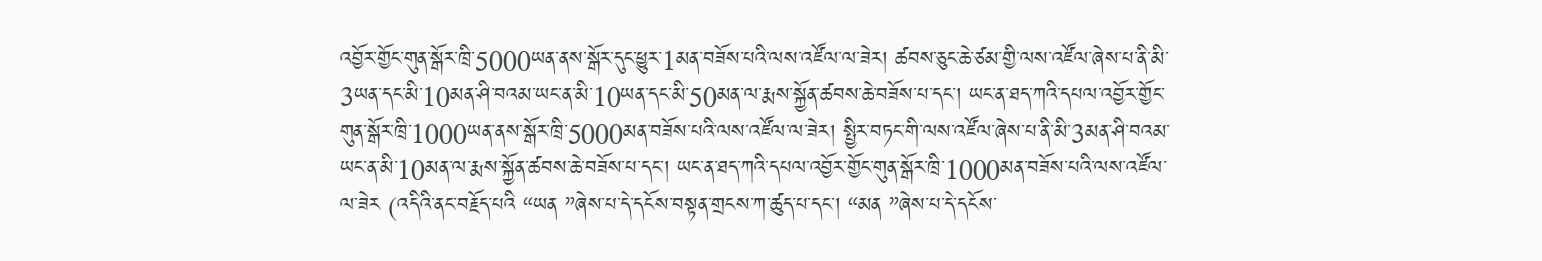འབྱོར་གྱོང་གུན་སྒོར་ཁྲི་5000ཡན་ནས་སྒོར་དུང་ཕྱུར་1མན་བཟོས་པའི་ལས་འཛོལ་ལ་ཟེར། ཚབས་ཅུང་ཆེ་ཙམ་གྱི་ལས་འཛོལ་ཞེས་པ་ནི་མི་3ཡན་དང་མི་10མན་ཤི་བའམ་ཡང་ན་མི་10ཡན་དང་མི་50མན་ལ་རྨས་སྐྱོན་ཚབས་ཆེ་བཟོས་པ་དང་། ཡང་ན་ཐད་ཀའི་དཔལ་འབྱོར་གྱོང་གུན་སྒོར་ཁྲི་1000ཡན་ནས་སྒོར་ཁྲི་5000མན་བཟོས་པའི་ལས་འཛོལ་ལ་ཟེར། སྤྱིར་བཏང་གི་ལས་འཛོལ་ཞེས་པ་ནི་མི་3མན་ཤི་བའམ་ཡང་ན་མི་10མན་ལ་རྨས་སྐྱོན་ཚབས་ཆེ་བཟོས་པ་དང་། ཡང་ན་ཐད་ཀའི་དཔལ་འབྱོར་གྱོང་གུན་སྒོར་ཁྲི་1000མན་བཟོས་པའི་ལས་འཛོལ་ལ་ཟེར (འདིའི་ནང་བརྗོད་པའི “ཡན ”ཞེས་པ་དེ་དངོས་བསྟན་གྲངས་ཀ་ཚུད་པ་དང་། “མན ”ཞེས་པ་དེ་དངོས་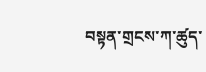བསྟན་གྲངས་ཀ་ཚུད་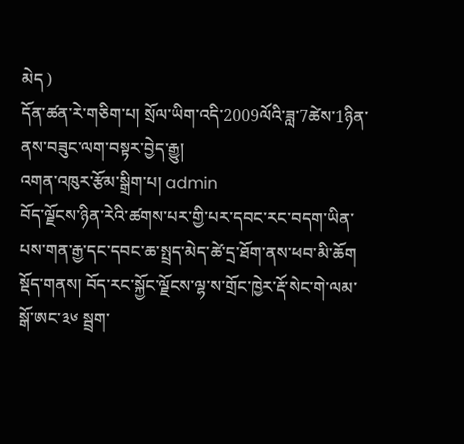མེད )
དོན་ཚན་རེ་གཅིག་པ། སྲོལ་ཡིག་འདི་2009ལོའི་ཟླ་7ཚེས་1ཉིན་ནས་བཟུང་ལག་བསྟར་བྱེད་རྒྱུ།
འགན་འཁུར་རྩོམ་སྒྲིག་པ། admin
བོད་ལྗོངས་ཉིན་རེའི་ཚགས་པར་གྱི་པར་དབང་རང་བདག་ཡིན་པས་གན་རྒྱ་དང་དབང་ཆ་སྤྲད་མེད་ཚེ་དྲ་ཐོག་ནས་ཕབ་མི་ཆོག
སྡོད་གནས། བོད་རང་སྐྱོང་ལྗོངས་ལྷ་ས་གྲོང་ཁྱེར་རྡོ་སེང་གེ་ལམ་སྒོ་ཨང་༣༦ སྦྲག་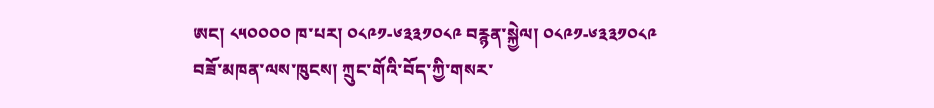ཨང། ༨༥༠༠༠༠ ཁ་པར། ༠༨༩༡-༦༣༣༡༠༨༩ བརྙན་སྐྱེལ། ༠༨༩༡-༦༣༣༡༠༨༩
བཟོ་མཁན་ལས་ཁུངས། ཀྲུང་གོའི་བོད་ཀྱི་གསར་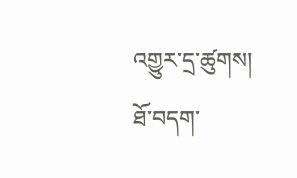འགྱུར་དྲ་ཚུགས།
ཐོ་བདག་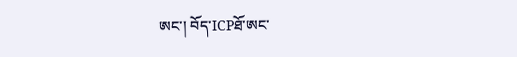ཨང་། བོད་ICPཐོ་ཨང་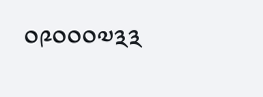༠༩༠༠༠༧༣༣